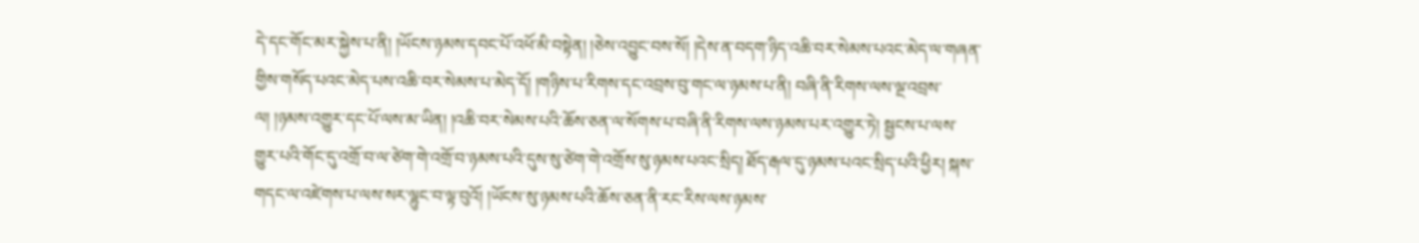དེ་དང་གོང་མར་སྐྱེས་པ་ནི། །ཡོངས་ཉམས་དབང་པོ་འཕོ་མི་བསྟེན། །ཅེས་འབྱུང་བས་སོ། །དེས་ན་བདག་ཉིད་འཆི་བར་སེམས་པའང་མེད་ལ་གཞན་གྱིས་གསོད་པའང་མེད་པས་འཆི་བར་སེམས་པ་མེད་དོ། །གཉིས་པ་རིགས་དང་འབྲས་བུ་གང་ལ་ཉམས་པ་ནི། བཞི་ནི་རིགས་ལས་ལྔ་འབྲས་ལ། །ཉམས་འགྱུར་དང་པོ་ལས་མ་ཡིན། །འཆི་བར་སེམས་པའི་ཆོས་ཅན་ལ་སོགས་པ་བཞི་ནི་རིགས་ལས་ཉམས་པར་འགྱུར་ཏེ། སྦྱངས་པ་ལས་གྱུར་པའི་གོང་དུ་འགྲོ་བ་ལ་ཙེག་གེ་འགྲོ་བ་ཉམས་པའི་དུས་སུ་ཙེག་གེ་འགྲོས་སུ་ཉམས་པའང་སྲིད། ཐོད་རྒལ་དུ་ཉམས་པའང་སྲིད་པའི་ཕྱིར། སྐས་གདང་ལ་འཛེགས་པ་ལས་སར་ལྷུང་བ་ལྟ་བུའོ། །ཡོངས་སུ་ཉམས་པའི་ཆོས་ཅན་ནི་རང་རིས་ལས་ཉམས་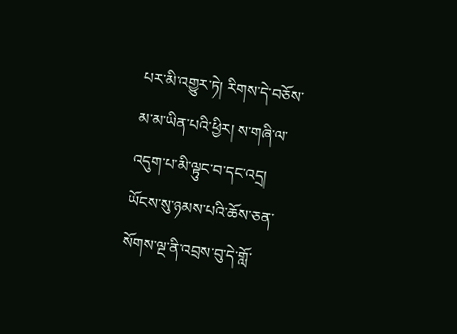པར་མི་འགྱུར་ཏེ། རིགས་དེ་བཅོས་མ་མ་ཡིན་པའི་ཕྱིར། ས་གཞི་ལ་འདུག་པ་མི་ལྟུང་བ་དང་འདྲ། ཡོངས་སུ་ཉམས་པའི་ཆོས་ཅན་སོགས་ལྔ་ནི་འབྲས་བུ་དེ་གློ་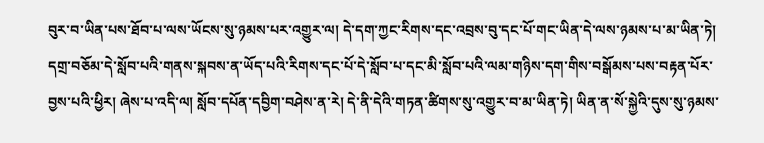བུར་བ་ཡིན་པས་ཐོབ་པ་ལས་ཡོངས་སུ་ཉམས་པར་འགྱུར་ལ། དེ་དག་ཀྱང་རིགས་དང་འབྲས་བུ་དང་པོ་གང་ཡིན་དེ་ལས་ཉམས་པ་མ་ཡིན་ཏེ། དགྲ་བཅོམ་དེ་སློབ་པའི་གནས་སྐབས་ན་ཡོད་པའི་རིགས་དང་པོ་དེ་སློབ་པ་དང་མི་སློབ་པའི་ལམ་གཉིས་དག་གིས་བསྒོམས་པས་བརྟན་པོར་བྱས་པའི་ཕྱིར། ཞེས་པ་འདི་ལ། སློབ་དཔོན་དབྱིག་བཤེས་ན་རེ། དེ་ནི་དེའི་གཏན་ཚིགས་སུ་འགྱུར་བ་མ་ཡིན་ཏེ། ཡིན་ན་སོ་སྐྱེའི་དུས་སུ་ཉམས་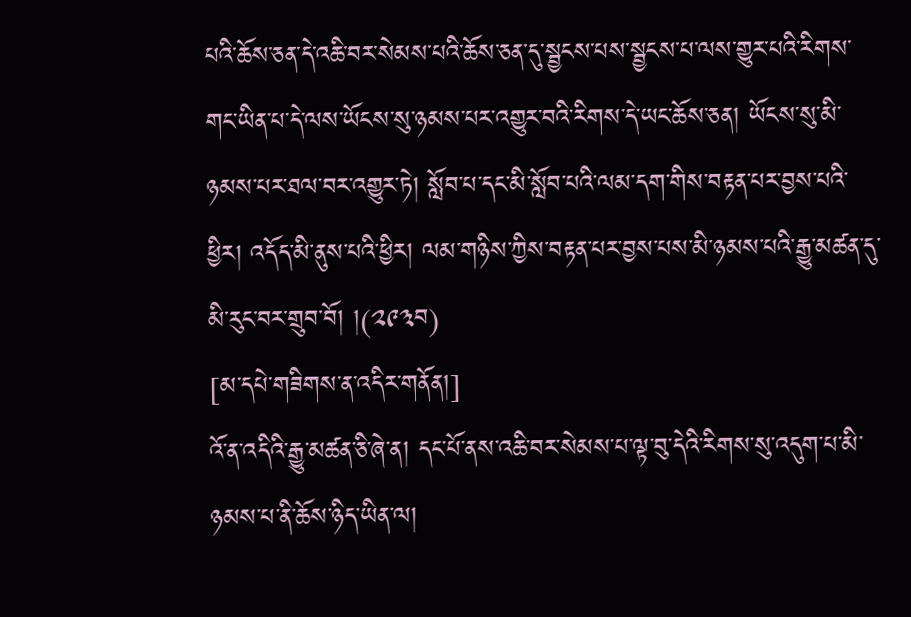པའི་ཆོས་ཅན་དེ་འཆི་བར་སེམས་པའི་ཆོས་ཅན་དུ་སྦྱངས་པས་སྦྱངས་པ་ལས་གྱུར་པའི་རིགས་གང་ཡིན་པ་དེ་ལས་ཡོངས་སུ་ཉམས་པར་འགྱུར་བའི་རིགས་དེ་ཡང་ཆོས་ཅན། ཡོངས་སུ་མི་ཉམས་པར་ཐལ་བར་འགྱུར་ཏེ། སློབ་པ་དང་མི་སློབ་པའི་ལམ་དག་གིས་བརྟན་པར་བྱས་པའི་ཕྱིར། འདོད་མི་ནུས་པའི་ཕྱིར། ལམ་གཉིས་ཀྱིས་བརྟན་པར་བྱས་པས་མི་ཉམས་པའི་རྒྱུ་མཚན་དུ་མི་རུང་བར་གྲུབ་བོ། །(༢༩༣བ)
[མ་དཔེ་གཟིགས་ན་འདིར་གནོན།]
འོ་ན་འདིའི་རྒྱུ་མཚན་ཅི་ཞེ་ན། དང་པོ་ནས་འཆི་བར་སེམས་པ་ལྟ་བུ་དེའི་རིགས་སུ་འདུག་པ་མི་ཉམས་པ་ནི་ཆོས་ཉིད་ཡིན་ལ།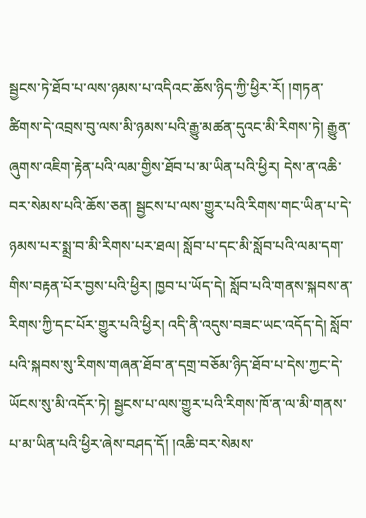སྦྱངས་ཏེ་ཐོབ་པ་ལས་ཉམས་པ་འདིའང་ཆོས་ཉིད་ཀྱི་ཕྱིར་རོ། །གཏན་ཚིགས་དེ་འབྲས་བུ་ལས་མི་ཉམས་པའི་རྒྱུ་མཚན་དུའང་མི་རིགས་ཏེ། རྒྱུན་ཞུགས་འཇིག་རྟེན་པའི་ལམ་གྱིས་ཐོབ་པ་མ་ཡིན་པའི་ཕྱིར། དེས་ན་འཆི་བར་སེམས་པའི་ཆོས་ཅན། སྦྱངས་པ་ལས་གྱུར་པའི་རིགས་གང་ཡིན་པ་དེ་ཉམས་པར་སྨྲ་བ་མི་རིགས་པར་ཐལ། སློབ་པ་དང་མི་སློབ་པའི་ལམ་དག་གིས་བརྟན་པོར་བྱས་པའི་ཕྱིར། ཁྱབ་པ་ཡོད་དེ། སློབ་པའི་གནས་སྐབས་ན་རིགས་ཀྱི་དང་པོར་གྱུར་པའི་ཕྱིར། འདི་ནི་འདུས་བཟང་ཡང་འདོད་དེ། སློབ་པའི་སྐབས་སུ་རིགས་གཞན་ཐོབ་ན་དགྲ་བཅོམ་ཉིད་ཐོབ་པ་དེས་ཀྱང་དེ་ཡོངས་སུ་མི་འདོར་ཏེ། སྦྱངས་པ་ལས་གྱུར་པའི་རིགས་ཁོ་ན་ལ་མི་གནས་པ་མ་ཡིན་པའི་ཕྱིར་ཞེས་བཤད་དོ། །འཆི་བར་སེམས་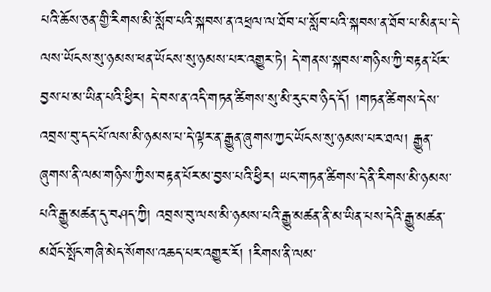པའི་ཆོས་ཅན་གྱི་རིགས་མི་སློབ་པའི་སྐབས་ན་འཕྲལ་ལ་ཐོབ་པ་སློབ་པའི་སྐབས་ན་ཐོབ་པ་མིན་པ་དེ་ལས་ཡོངས་སུ་ཉམས་ཕན་ཡོངས་སུ་ཉམས་པར་འགྱུར་ཏེ། དེ་གནས་སྐབས་གཉིས་ཀྱི་བརྟན་པོར་བྱས་པ་མ་ཡིན་པའི་ཕྱིར། དེ་བས་ན་འདི་གཏན་ཚིགས་སུ་མི་རུང་བ་ཉིད་དོ། །གཏན་ཚིགས་དེས་འབྲས་བུ་དང་པོ་ལས་མི་ཉམས་པ་དེ་ལྟར་ན་རྒྱུན་ཞུགས་ཀྱང་ཡོངས་སུ་ཉམས་པར་ཐལ། རྒྱུན་ཞུགས་ནི་ལམ་གཉིས་ཀྱིས་བརྟན་པོར་མ་བྱས་པའི་ཕྱིར། ཡང་གཏན་ཚིགས་དེ་ནི་རིགས་མི་ཉམས་པའི་རྒྱུ་མཚན་དུ་བཤད་ཀྱི། འབྲས་བུ་ལས་མི་ཉམས་པའི་རྒྱུ་མཚན་ནི་མ་ཡིན་པས་དེའི་རྒྱུ་མཚན་མཐོང་སྤོང་གཞི་མེད་སོགས་འཆད་པར་འགྱུར་རོ། །རིགས་ནི་ལམ་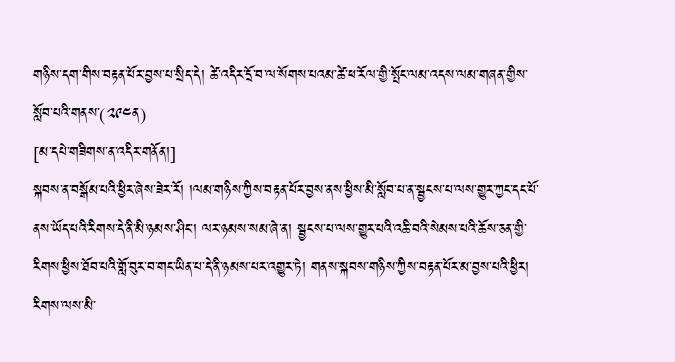གཉིས་དག་གིས་བརྟན་པོར་བྱས་པ་སྲིད་དེ། ཚེ་འདིར་དྲོ་བ་ལ་སོགས་པའམ་ཚེ་ཕ་རོལ་གྱི་སྤོང་ལམ་འདས་ལམ་གཞན་གྱིས་སློབ་པའི་གནས་(༢༩༤ན)
[མ་དཔེ་གཟིགས་ན་འདིར་གནོན།]
སྐབས་ན་བསྒོམ་པའི་ཕྱིར་ཞེས་ཟེར་རོ། །ལམ་གཉིས་ཀྱིས་བརྟན་པོར་བྱས་ནས་ཕྱིས་མི་སློབ་པ་ན་སྦྱངས་པ་ལས་གྱུར་ཀྱང་དང་པོ་ནས་ཡོད་པའི་རིགས་དེ་ནི་མི་ཉམས་ཤིང་། ལར་ཉམས་སམ་ཞེ་ན། སྦྱངས་པ་ལས་གྱུར་པའི་འཆི་བའི་སེམས་པའི་ཆོས་ཅན་གྱི་རིགས་ཕྱིས་ཐོབ་པའི་གློ་བུར་བ་གང་ཡིན་པ་དེ་ནི་ཉམས་པར་འགྱུར་ཏེ། གནས་སྐབས་གཉིས་ཀྱིས་བརྟན་པོར་མ་བྱས་པའི་ཕྱིར། རིགས་ལས་མི་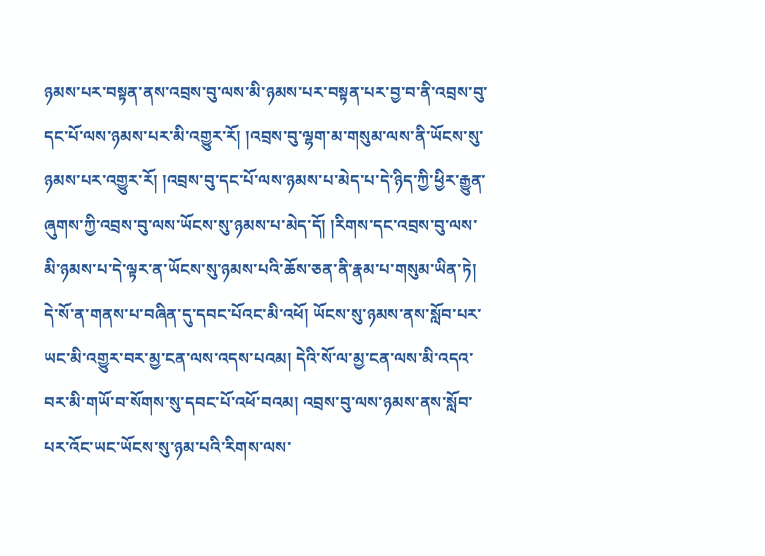ཉམས་པར་བསྟན་ནས་འབྲས་བུ་ལས་མི་ཉམས་པར་བསྟན་པར་བྱ་བ་ནི་འབྲས་བུ་དང་པོ་ལས་ཉམས་པར་མི་འགྱུར་རོ། །འབྲས་བུ་ལྷག་མ་གསུམ་ལས་ནི་ཡོངས་སུ་ཉམས་པར་འགྱུར་རོ། །འབྲས་བུ་དང་པོ་ལས་ཉམས་པ་མེད་པ་དེ་ཉིད་ཀྱི་ཕྱིར་རྒྱུན་ཞུགས་ཀྱི་འབྲས་བུ་ལས་ཡོངས་སུ་ཉམས་པ་མེད་དོ། །རིགས་དང་འབྲས་བུ་ལས་མི་ཉམས་པ་དེ་ལྟར་ན་ཡོངས་སུ་ཉམས་པའི་ཆོས་ཅན་ནི་རྣམ་པ་གསུམ་ཡིན་ཏེ། དེ་སོ་ན་གནས་པ་བཞིན་དུ་དབང་པོའང་མི་འཕོ། ཡོངས་སུ་ཉམས་ནས་སློབ་པར་ཡང་མི་འགྱུར་བར་མྱ་ངན་ལས་འདས་པའམ། དེའི་སོ་ལ་མྱ་ངན་ལས་མི་འདའ་བར་མི་གཡོ་བ་སོགས་སུ་དབང་པོ་འཕོ་བའམ། འབྲས་བུ་ལས་ཉམས་ནས་སློབ་པར་འོང་ཡང་ཡོངས་སུ་ཉམ་པའི་རིགས་ལས་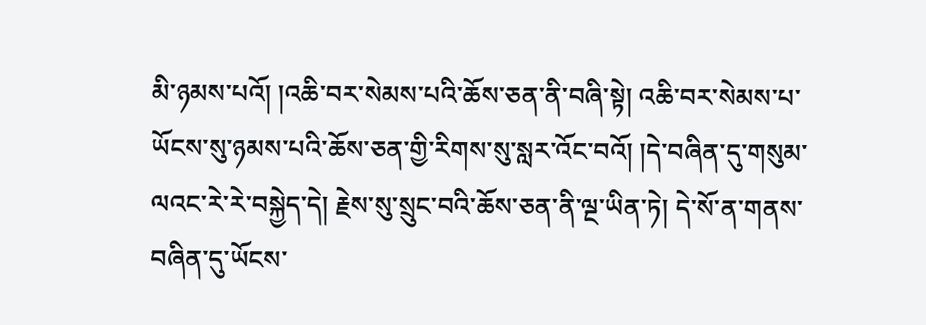མི་ཉམས་པའོ། །འཆི་བར་སེམས་པའི་ཆོས་ཅན་ནི་བཞི་སྟེ། འཆི་བར་སེམས་པ་ཡོངས་སུ་ཉམས་པའི་ཆོས་ཅན་གྱི་རིགས་སུ་སླར་འོང་བའོ། །དེ་བཞིན་དུ་གསུམ་ལའང་རེ་རེ་བསྐྱེད་དེ། རྗེས་སུ་སྲུང་བའི་ཆོས་ཅན་ནི་ལྔ་ཡིན་ཏེ། དེ་སོ་ན་གནས་བཞིན་དུ་ཡོངས་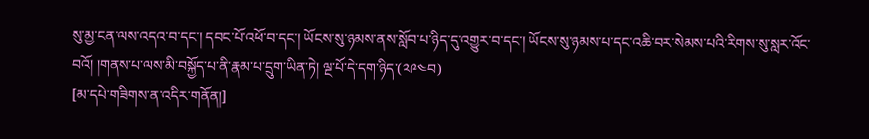སུ་མྱ་ངན་ལས་འདའ་བ་དང་། དབང་པོ་འཕོ་བ་དང་། ཡོངས་སུ་ཉམས་ནས་སློབ་པ་ཉིད་དུ་འགྱུར་བ་དང་། ཡོངས་སུ་ཉམས་པ་དང་འཆི་བར་སེམས་པའི་རིགས་སུ་སླར་འོང་བའོ། །གནས་པ་ལས་མི་བསྐྱོད་པ་ནི་རྣམ་པ་དྲུག་ཡིན་ཏེ། ལྔ་པོ་དེ་དག་ཉིད་(༢༩༤བ)
[མ་དཔེ་གཟིགས་ན་འདིར་གནོན།]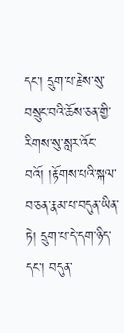དང་། དྲུག་པ་རྗེས་སུ་བསྲུང་བའི་ཆོས་ཅན་གྱི་རིགས་སུ་སླར་འོང་བའོ། །རྟོགས་པའི་སྐལ་བ་ཅན་རྣམ་པ་བདུན་ཡིན་ཏེ། དྲུག་པ་དེ་དག་ཉིད་དང་། བདུན་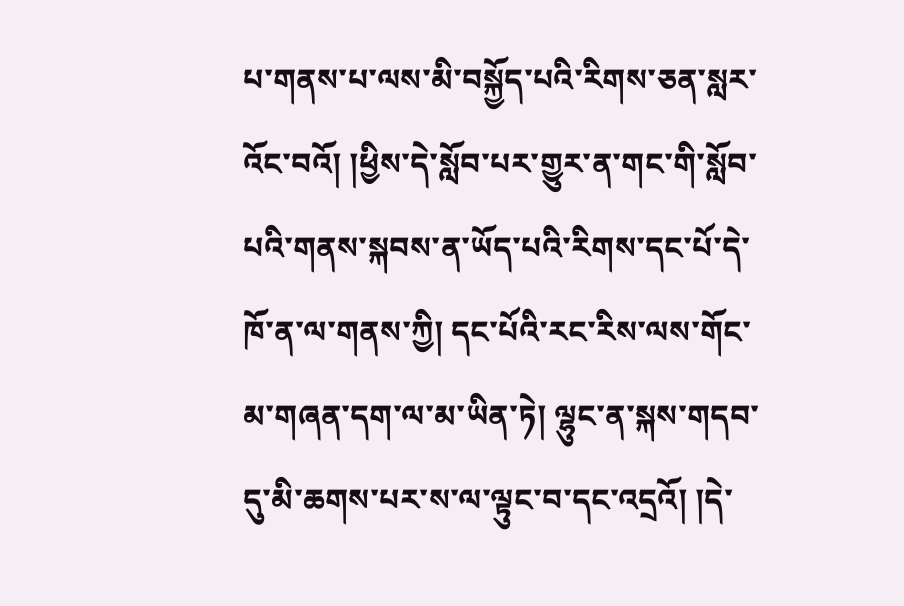པ་གནས་པ་ལས་མི་བསྐྱོད་པའི་རིགས་ཅན་སླར་འོང་བའོ། །ཕྱིས་དེ་སློབ་པར་གྱུར་ན་གང་གི་སློབ་པའི་གནས་སྐབས་ན་ཡོད་པའི་རིགས་དང་པོ་དེ་ཁོ་ན་ལ་གནས་ཀྱི། དང་པོའི་རང་རིས་ལས་གོང་མ་གཞན་དག་ལ་མ་ཡིན་ཏེ། ལྷུང་ན་སྐས་གདབ་དུ་མི་ཆགས་པར་ས་ལ་ལྟུང་བ་དང་འདྲའོ། །དེ་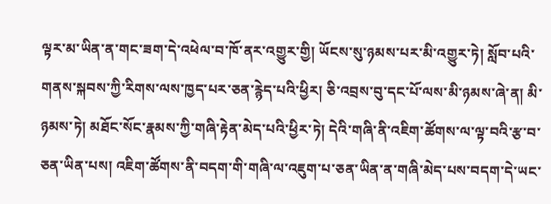ལྟར་མ་ཡིན་ན་གང་ཟག་དེ་འཕེལ་བ་ཁོ་ནར་འགྱུར་གྱི། ཡོངས་སུ་ཉམས་པར་མི་འགྱུར་ཏེ། སློབ་པའི་གནས་སྐབས་ཀྱི་རིགས་ལས་ཁྱད་པར་ཅན་རྙེད་པའི་ཕྱིར། ཅི་འབྲས་བུ་དང་པོ་ལས་མི་ཉམས་ཞེ་ན། མི་ཉམས་ཏེ། མཐོང་སོང་རྣམས་ཀྱི་གཞི་རྟེན་མེད་པའི་ཕྱིར་ཏེ། དེའི་གཞི་ནི་འཇིག་ཚོགས་ལ་ལྟ་བའི་རྩ་བ་ཅན་ཡིན་པས། འཇིག་ཚོགས་ནི་བདག་གི་གཞི་ལ་འཇུག་པ་ཅན་ཡིན་ན་གཞི་མེད་པས་བདག་དེ་ཡང་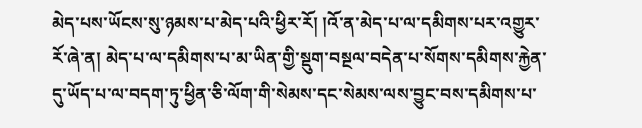མེད་པས་ཡོངས་སུ་ཉམས་པ་མེད་པའི་ཕྱིར་རོ། །འོ་ན་མེད་པ་ལ་དམིགས་པར་འགྱུར་རོ་ཞེ་ན། མེད་པ་ལ་དམིགས་པ་མ་ཡིན་གྱི་སྡུག་བསྔལ་བདེན་པ་སོགས་དམིགས་རྐྱེན་དུ་ཡོད་པ་ལ་བདག་ཏུ་ཕྱིན་ཅི་ལོག་གི་སེམས་དང་སེམས་ལས་བྱུང་བས་དམིགས་པ་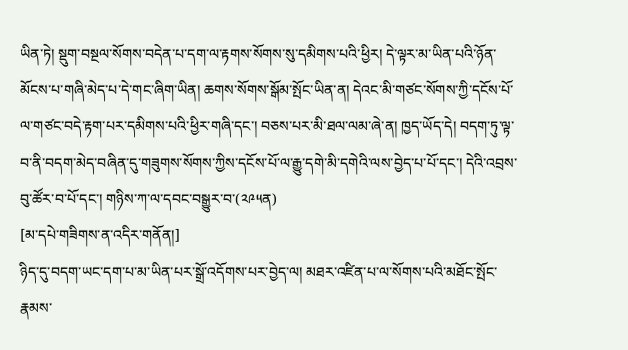ཡིན་ཏེ། སྡུག་བསྔལ་སོགས་བདེན་པ་དག་ལ་རྟགས་སོགས་སུ་དམིགས་པའི་ཕྱིར། དེ་ལྟར་མ་ཡིན་པའི་ཉོན་མོངས་པ་གཞི་མེད་པ་དེ་གང་ཞིག་ཡིན། ཆགས་སོགས་སྒོམ་སྤོང་ཡིན་ན། དེའང་མི་གཙང་སོགས་ཀྱི་དངོས་པོ་ལ་གཙང་བདེ་རྟག་པར་དམིགས་པའི་ཕྱིར་གཞི་དང་། བཅས་པར་མི་ཐལ་ལམ་ཞེ་ན། ཁྱད་ཡོད་དེ། བདག་ཏུ་ལྟ་བ་ནི་བདག་མེད་བཞིན་དུ་གཟུགས་སོགས་ཀྱིས་དངོས་པོ་ལ་རྒྱུ་དགེ་མི་དགེའི་ལས་བྱེད་པ་པོ་དང་། དེའི་འབྲས་བུ་ཚོར་བ་པོ་དང་། གཉིས་ཀ་ལ་དབང་བསྒྱུར་བ་(༢༩༥ན)
[མ་དཔེ་གཟིགས་ན་འདིར་གནོན།]
ཉིད་དུ་བདག་ཡང་དག་པ་མ་ཡིན་པར་སྒྲོ་འདོགས་པར་བྱེད་ལ། མཐར་འཛིན་པ་ལ་སོགས་པའི་མཐོང་སྤོང་རྣམས་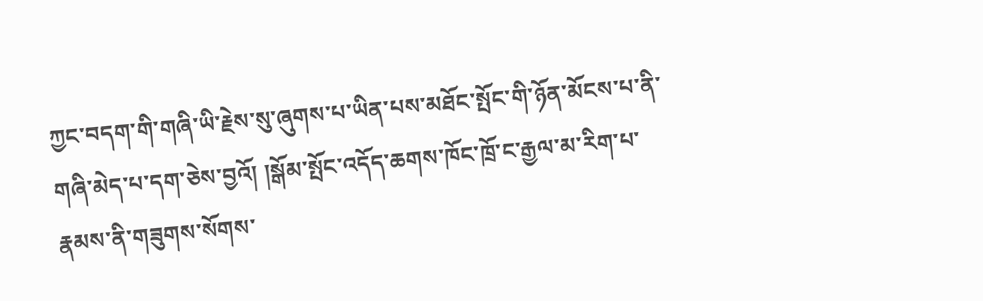ཀྱང་བདག་གི་གཞི་ཡི་རྗེས་སུ་ཞུགས་པ་ཡིན་པས་མཐོང་སྤོང་གི་ཉོན་མོངས་པ་ནི་གཞི་མེད་པ་དག་ཅེས་བྱའོ། །སྒོམ་སྤོང་འདོད་ཆགས་ཁོང་ཁྲོ་ང་རྒྱལ་མ་རིག་པ་རྣམས་ནི་གཟུགས་སོགས་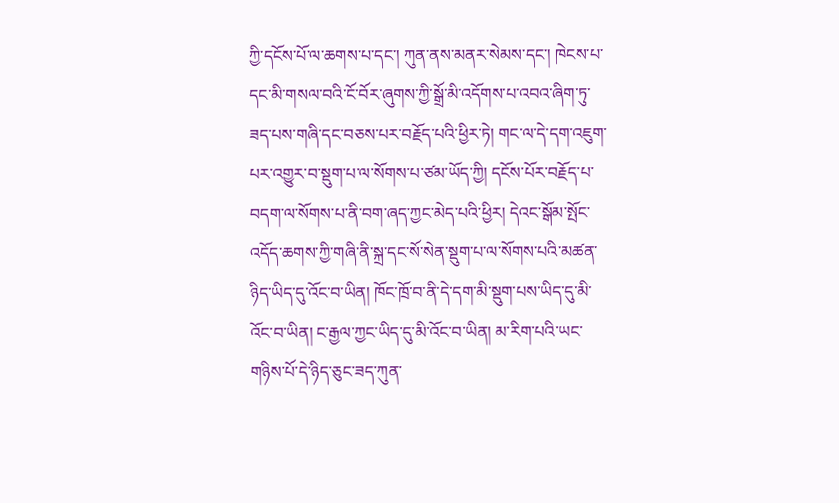ཀྱི་དངོས་པོ་ལ་ཆགས་པ་དང་། ཀུན་ནས་མནར་སེམས་དང་། ཁེངས་པ་དང་མི་གསལ་བའི་ངོ་བོར་ཞུགས་ཀྱི་སྒྲོ་མི་འདོགས་པ་འབའ་ཞིག་ཏུ་ཟད་པས་གཞི་དང་བཅས་པར་བརྗོད་པའི་ཕྱིར་ཏེ། གང་ལ་དེ་དག་འཇུག་པར་འགྱུར་བ་སྡུག་པ་ལ་སོགས་པ་ཙམ་ཡོད་ཀྱི། དངོས་པོར་བརྗོད་པ་བདག་ལ་སོགས་པ་ནི་བག་ཞད་ཀྱང་མེད་པའི་ཕྱིར། དེའང་སྒོམ་སྤོང་འདོད་ཆགས་ཀྱི་གཞི་ནི་སྐྲ་དང་སོ་སེན་སྡུག་པ་ལ་སོགས་པའི་མཚན་ཉིད་ཡིད་དུ་འོང་བ་ཡིན། ཁོང་ཁྲོ་བ་ནི་དེ་དག་མི་སྡུག་པས་ཡིད་དུ་མི་འོང་བ་ཡིན། ང་རྒྱལ་ཀྱང་ཡིད་དུ་མི་འོང་བ་ཡིན། མ་རིག་པའི་ཡང་གཉིས་པོ་དེ་ཉིད་ཅུང་ཟད་ཀུན་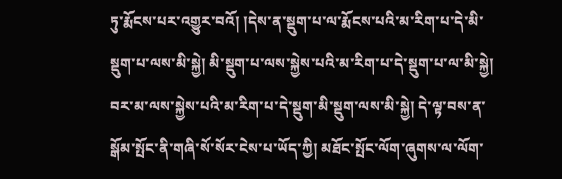ཏུ་རྨོངས་པར་འགྱུར་བའོ། །དེས་ན་སྡུག་པ་ལ་རྨོངས་པའི་མ་རིག་པ་དེ་མི་སྡུག་པ་ལས་མི་སྐྱེ། མི་སྡུག་པ་ལས་སྐྱེས་པའི་མ་རིག་པ་དེ་སྡུག་པ་ལ་མི་སྐྱེ། བར་མ་ལས་སྐྱེས་པའི་མ་རིག་པ་དེ་སྡུག་མི་སྡུག་ལས་མི་སྐྱེ། དེ་ལྟ་བས་ན་སྒོམ་སྤོང་ནི་གཞི་སོ་སོར་ངེས་པ་ཡོད་ཀྱི། མཐོང་སྤོང་ལོག་ཞུགས་ལ་ལོག་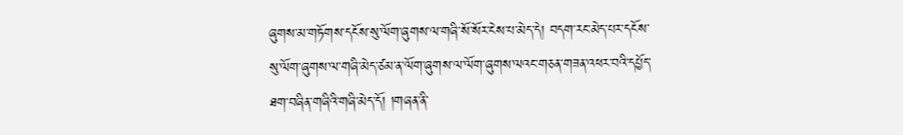ཞུགས་མ་གཏོགས་དངོས་སུ་ལོག་ཞུགས་ལ་གཞི་སོ་སོར་ངེས་པ་མེད་དེ། བདག་རང་མེད་པར་དངོས་སུ་ལོག་ཞུགས་ལ་གཞི་མེད་ཙམ་ན་ལོག་ཞུགས་ལ་ལོག་ཞུགས་ལའང་གཅན་གཟན་འཕར་བའི་དཔྱོད་ཐག་བཞིན་གཞིའི་གཞི་མེད་དོ། །གཞན་ནི་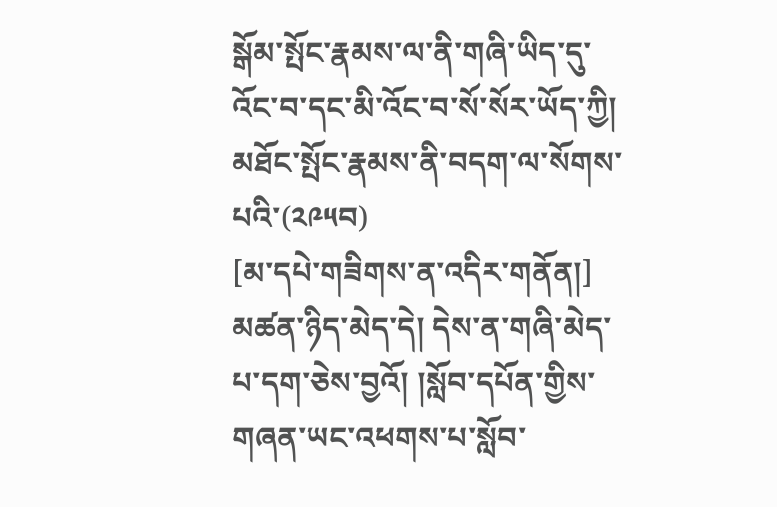སྒོམ་སྤོང་རྣམས་ལ་ནི་གཞི་ཡིད་དུ་འོང་བ་དང་མི་འོང་བ་སོ་སོར་ཡོད་ཀྱི། མཐོང་སྤོང་རྣམས་ནི་བདག་ལ་སོགས་པའི་(༢༩༥བ)
[མ་དཔེ་གཟིགས་ན་འདིར་གནོན།]
མཚན་ཉིད་མེད་དེ། དེས་ན་གཞི་མེད་པ་དག་ཅེས་བྱའོ། །སློབ་དཔོན་གྱིས་གཞན་ཡང་འཕགས་པ་སློབ་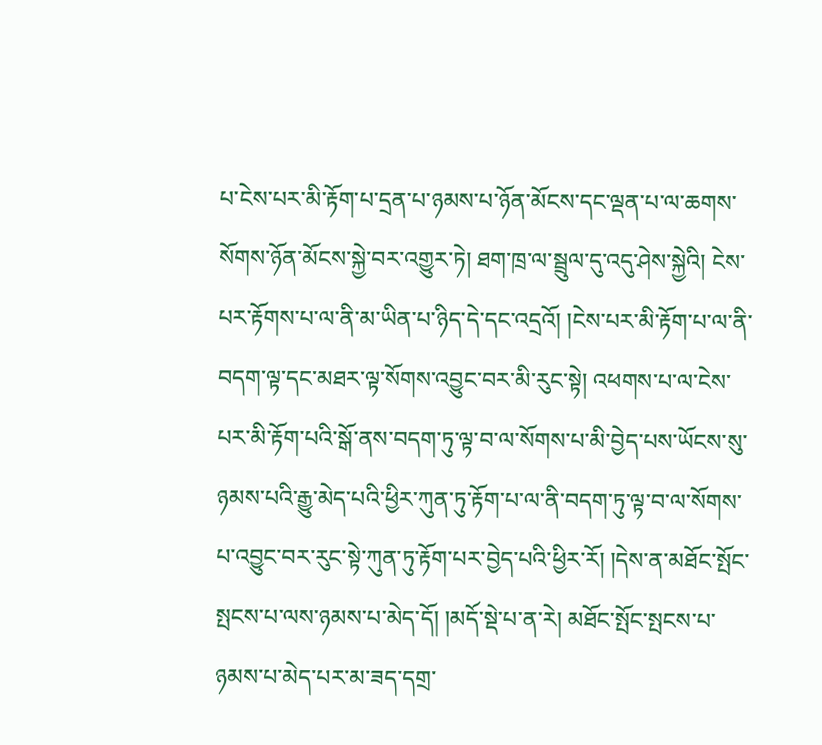པ་ངེས་པར་མི་རྟོག་པ་དྲན་པ་ཉམས་པ་ཉོན་མོངས་དང་ལྡན་པ་ལ་ཆགས་སོགས་ཉོན་མོངས་སྐྱེ་བར་འགྱུར་ཏེ། ཐག་ཁྲ་ལ་སྦྲུལ་དུ་འདུ་ཤེས་སྐྱེའི། ངེས་པར་རྟོགས་པ་ལ་ནི་མ་ཡིན་པ་ཉིད་དེ་དང་འདྲའོ། །ངེས་པར་མི་རྟོག་པ་ལ་ནི་བདག་ལྟ་དང་མཐར་ལྟ་སོགས་འབྱུང་བར་མི་རུང་སྟེ། འཕགས་པ་ལ་ངེས་པར་མི་རྟོག་པའི་སྒོ་ནས་བདག་ཏུ་ལྟ་བ་ལ་སོགས་པ་མི་བྱེད་པས་ཡོངས་སུ་ཉམས་པའི་རྒྱུ་མེད་པའི་ཕྱིར་ཀུན་ཏུ་རྟོག་པ་ལ་ནི་བདག་ཏུ་ལྟ་བ་ལ་སོགས་པ་འབྱུང་བར་རུང་སྟེ་ཀུན་ཏུ་རྟོག་པར་བྱེད་པའི་ཕྱིར་རོ། །དེས་ན་མཐོང་སྤོང་སྤངས་པ་ལས་ཉམས་པ་མེད་དོ། །མདོ་སྡེ་པ་ན་རེ། མཐོང་སྤོང་སྤངས་པ་ཉམས་པ་མེད་པར་མ་ཟད་དགྲ་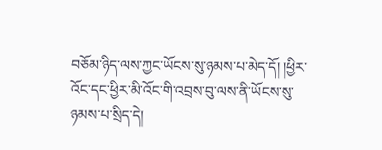བཅོམ་ཉིད་ལས་ཀྱང་ཡོངས་སུ་ཉམས་པ་མེད་དོ། །ཕྱིར་འོང་དང་ཕྱིར་མི་འོང་གི་འབྲས་བུ་ལས་ནི་ཡོངས་སུ་ཉམས་པ་སྲིད་དེ།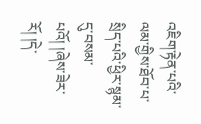འཇིག་རྟེན་པའི་ལམ་གྱིས་ཐོབ་པ་སྲིད་པའི་ཕྱིར་སྙམ་དུ་བསམ་པའོ། །ཞེས་ཟེར་རོ། །དེ་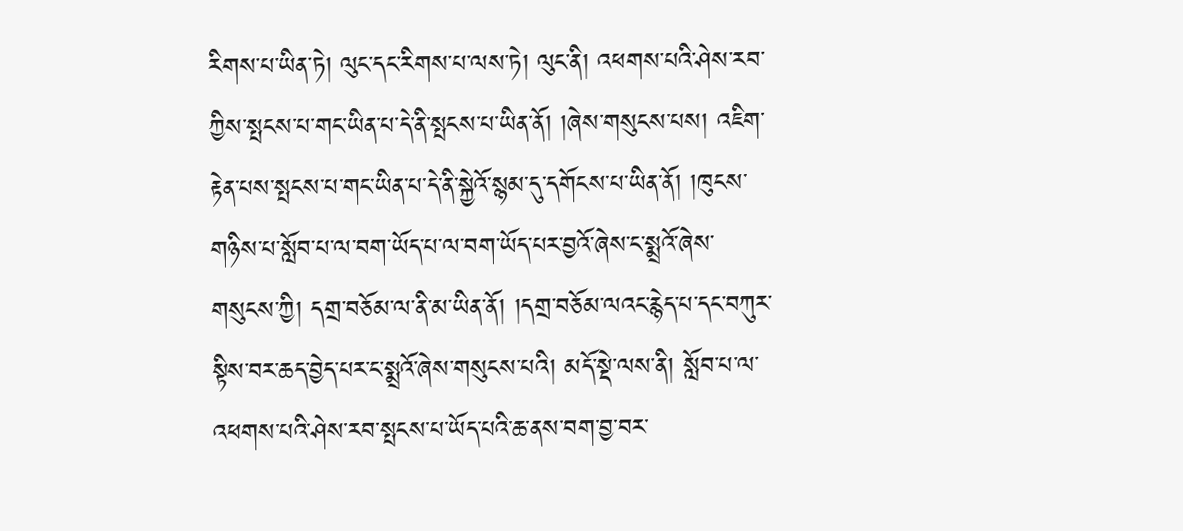རིགས་པ་ཡིན་ཏེ། ལུང་དང་རིགས་པ་ལས་ཏེ། ལུང་ནི། འཕགས་པའི་ཤེས་རབ་ཀྱིས་སྤངས་པ་གང་ཡིན་པ་དེ་ནི་སྤངས་པ་ཡིན་ནོ། །ཞེས་གསུངས་པས། འཇིག་རྟེན་པས་སྤངས་པ་གང་ཡིན་པ་དེ་ནི་སྐྱེའོ་སྙམ་དུ་དགོངས་པ་ཡིན་ནོ། །ཁུངས་གཉིས་པ་སློབ་པ་ལ་བག་ཡོད་པ་ལ་བག་ཡོད་པར་བྱའོ་ཞེས་ང་སྨྲའོ་ཞེས་གསུངས་ཀྱི། དགྲ་བཅོམ་ལ་ནི་མ་ཡིན་ནོ། །དགྲ་བཅོམ་ལའང་རྙེད་པ་དང་བཀུར་སྟིས་བར་ཆད་བྱེད་པར་ང་སྨྲའོ་ཞེས་གསུངས་པའི། མདོ་སྡེ་ལས་ནི། སློབ་པ་ལ་འཕགས་པའི་ཤེས་རབ་སྤངས་པ་ཡོད་པའི་ཆ་ནས་བག་བྱ་བར་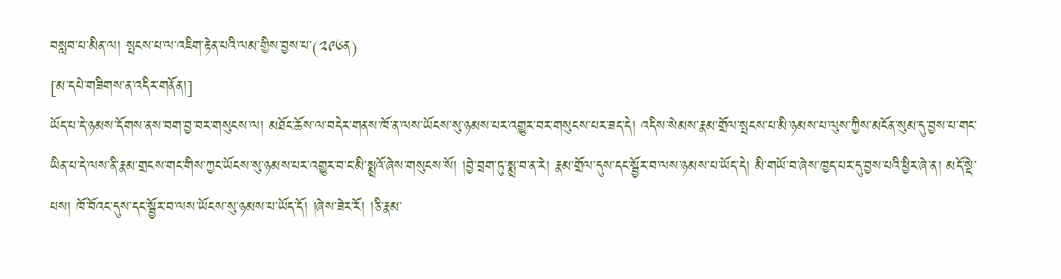བསླབ་པ་མིན་ལ། སྤངས་པ་ལ་འཇིག་རྟེན་པའི་ལམ་གྱིས་བྱས་པ་(༢༩༦ན)
[མ་དཔེ་གཟིགས་ན་འདིར་གནོན།]
ཡོད་པ་དེ་ཉམས་དོགས་ནས་བག་བྱ་བར་གསུངས་ལ། མཐོང་ཆོས་ལ་བདེར་གནས་ཁོ་ན་ལས་ཡོངས་སུ་ཉམས་པར་འགྱུར་བར་གསུངས་པར་ཟད་དེ། འདིས་སེམས་རྣམ་གྲོལ་སྤངས་པ་མི་ཉམས་པ་ལུས་ཀྱིས་མངོན་སུམ་དུ་བྱས་པ་གང་ཡིན་པ་དེ་ལས་ནི་རྣམ་གྲངས་གང་གིས་ཀྱང་ཡོངས་སུ་ཉམས་པར་འགྱུར་བ་ང་མི་སྨྲའོ་ཞེས་གསུངས་སོ། །བྱེ་བྲག་ཏུ་སྨྲ་བ་ན་རེ། རྣམ་གྲོལ་དུས་དང་སྦྱོར་བ་ལས་ཉམས་པ་ཡོད་དེ། མི་གཡོ་བ་ཞེས་ཁྱད་པར་དུ་བྱས་པའི་ཕྱིར་ཞེ་ན། མདོ་སྡེ་པས། ཁོ་བོའང་དུས་དང་སྦྱོར་བ་ལས་ཡོངས་སུ་ཉམས་པ་ཡོད་དོ། །ཞེས་ཟེར་རོ། །ཅི་རྣམ་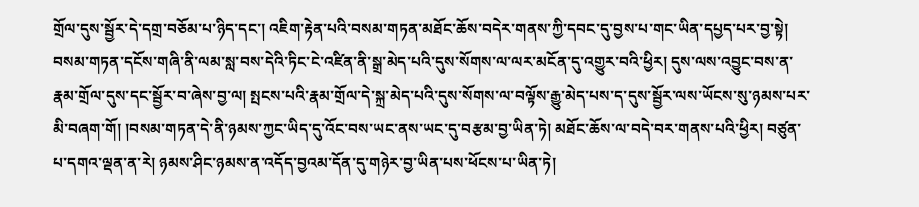གྲོལ་དུས་སྦྱོར་དེ་དགྲ་བཅོམ་པ་ཉིད་དང་། འཇིག་རྟེན་པའི་བསམ་གཏན་མཐོང་ཆོས་བདེར་གནས་ཀྱི་དབང་དུ་བྱས་པ་གང་ཡིན་དཔྱད་པར་བྱ་སྟེ། བསམ་གཏན་དངོས་གཞི་ནི་ལམ་སླ་བས་དེའི་ཏིང་ངེ་འཛིན་ནི་སྒྲ་མེད་པའི་དུས་སོགས་ལ་ལར་མངོན་དུ་འགྱུར་བའི་ཕྱིར། དུས་ལས་འབྱུང་བས་ན་རྣམ་གྲོལ་དུས་དང་སྦྱོར་བ་ཞེས་བྱ་ལ། སྤངས་པའི་རྣམ་གྲོལ་དེ་སྐྲ་མེད་པའི་དུས་སོགས་ལ་བལྟོས་རྒྱུ་མེད་པས་ད་དུས་སྦྱོར་ལས་ཡོངས་སུ་ཉམས་པར་མི་བཞག་གོ། །བསམ་གཏན་དེ་ནི་ཉམས་ཀྱང་ཡིད་དུ་འོང་བས་ཡང་ནས་ཡང་དུ་བརྩམ་བྱ་ཡིན་ཏེ། མཐོང་ཆོས་ལ་བདེ་བར་གནས་པའི་ཕྱིར། བཙུན་པ་དགའ་ལྡན་ན་རེ། ཉམས་ཤིང་ཉམས་ན་འདོད་བྱའམ་དོན་དུ་གཉེར་བྱ་ཡིན་པས་ཕོངས་པ་ཡིན་ཏེ།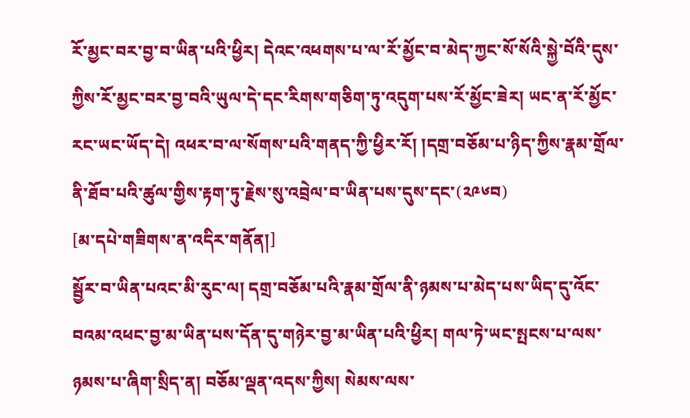རོ་མྱང་བར་བྱ་བ་ཡིན་པའི་ཕྱིར། དེའང་འཕགས་པ་ལ་རོ་མྱོང་བ་མེད་ཀྱང་སོ་སོའི་སྐྱེ་བོའི་དུས་ཀྱིས་རོ་མྱང་བར་བྱ་བའི་ཡུལ་དེ་དང་རིགས་གཅིག་ཏུ་འདུག་པས་རོ་མྱོང་ཟེར། ཡང་ན་རོ་མྱོང་རང་ཡང་ཡོད་དེ། འཕར་བ་ལ་སོགས་པའི་གནད་ཀྱི་ཕྱིར་རོ། །དགྲ་བཅོམ་པ་ཉིད་ཀྱིས་རྣམ་གྲོལ་ནི་ཐོབ་པའི་ཚུལ་གྱིས་རྟག་ཏུ་རྗེས་སུ་འབྲེལ་བ་ཡིན་པས་དུས་དང་(༢༩༦བ)
[མ་དཔེ་གཟིགས་ན་འདིར་གནོན།]
སྦྱོར་བ་ཡིན་པའང་མི་རུང་ལ། དགྲ་བཅོམ་པའི་རྣམ་གྲོལ་ནི་ཉམས་པ་མེད་པས་ཡིད་དུ་འོང་བའམ་འཕང་བྱ་མ་ཡིན་པས་དོན་དུ་གཉེར་བྱ་མ་ཡིན་པའི་ཕྱིར། གལ་ཏེ་ཡང་སྤངས་པ་ལས་ཉམས་པ་ཞིག་སྲིད་ན། བཅོམ་ལྡན་འདས་ཀྱིས། སེམས་ལས་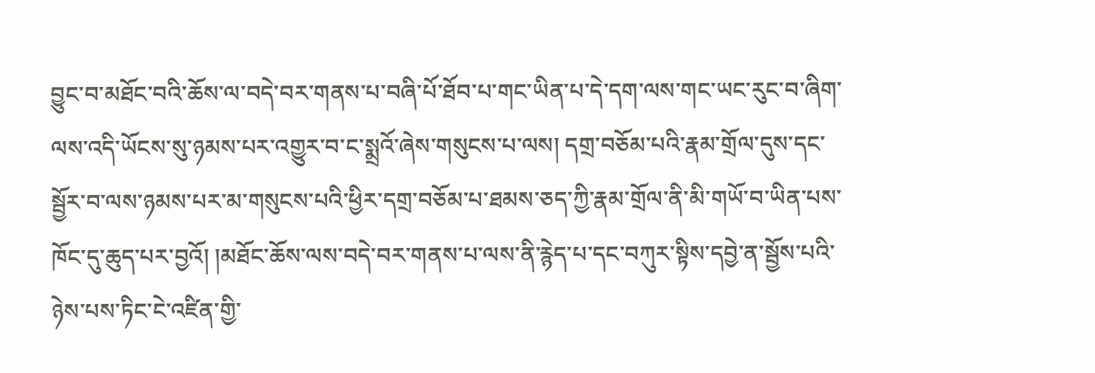བྱུང་བ་མཐོང་བའི་ཆོས་ལ་བདེ་བར་གནས་པ་བཞི་པོ་ཐོབ་པ་གང་ཡིན་པ་དེ་དག་ལས་གང་ཡང་རུང་བ་ཞིག་ལས་འདི་ཡོངས་སུ་ཉམས་པར་འགྱུར་བ་ང་སྨྲའོ་ཞེས་གསུངས་པ་ལས། དགྲ་བཅོམ་པའི་རྣམ་གྲོལ་དུས་དང་སྦྱོར་བ་ལས་ཉམས་པར་མ་གསུངས་པའི་ཕྱིར་དགྲ་བཅོམ་པ་ཐམས་ཅད་ཀྱི་རྣམ་གྲོལ་ནི་མི་གཡོ་བ་ཡིན་པས་ཁོང་དུ་ཆུད་པར་བྱའོ། །མཐོང་ཆོས་ལས་བདེ་བར་གནས་པ་ལས་ནི་རྙེད་པ་དང་བཀུར་སྟིས་དབྱེ་ན་སྦྱོས་པའི་ཉེས་པས་ཏིང་ངེ་འཛིན་གྱི་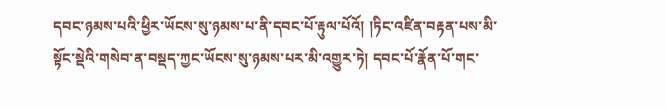དབང་ཉམས་པའི་ཕྱིར་ཡོངས་སུ་ཉམས་པ་ནི་དབང་པོ་རྟུལ་པོའོ། །ཏིང་འཛིན་བརྟན་པས་མི་སྟོང་སྡེའི་གསེབ་ན་བསྡད་ཀྱང་ཡོངས་སུ་ཉམས་པར་མི་འགྱུར་ཏེ། དབང་པོ་རྣོན་པོ་གང་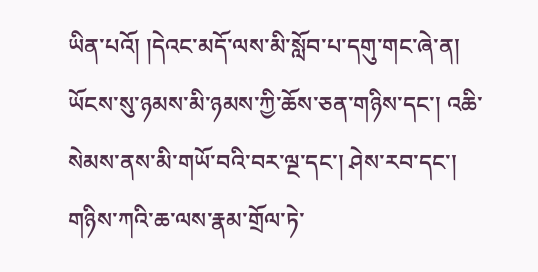ཡིན་པའོ། །དེའང་མདོ་ལས་མི་སློབ་པ་དགུ་གང་ཞེ་ན། ཡོངས་སུ་ཉམས་མི་ཉམས་ཀྱི་ཆོས་ཅན་གཉིས་དང་། འཆི་སེམས་ནས་མི་གཡོ་བའི་བར་ལྔ་དང་། ཤེས་རབ་དང་། གཉིས་ཀའི་ཆ་ལས་རྣམ་གྲོལ་ཏེ་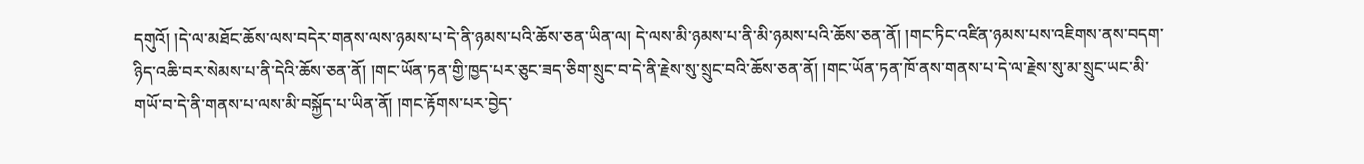དགུའོ། །དེ་ལ་མཐོང་ཆོས་ལས་བདེར་གནས་ལས་ཉམས་པ་དེ་ནི་ཉམས་པའི་ཆོས་ཅན་ཡིན་ལ། དེ་ལས་མི་ཉམས་པ་ནི་མི་ཉམས་པའི་ཆོས་ཅན་ནོ། །གང་ཏིང་འཛིན་ཉམས་པས་འཇིགས་ནས་བདག་ཉིད་འཆི་བར་སེམས་པ་ནི་དེའི་ཆོས་ཅན་ནོ། །གང་ཡོན་ཏན་གྱི་ཁྱད་པར་ཅུང་ཟད་ཅིག་སྲུང་བ་དེ་ནི་རྗེས་སུ་སྲུང་བའི་ཆོས་ཅན་ནོ། །གང་ཡོན་ཏན་ཁོ་ནས་གནས་པ་དེ་ལ་རྗེས་སུ་མ་སྲུང་ཡང་མི་གཡོ་བ་དེ་ནི་གནས་པ་ལས་མི་བསྐྱོད་པ་ཡིན་ནོ། །གང་རྟོགས་པར་བྱེད་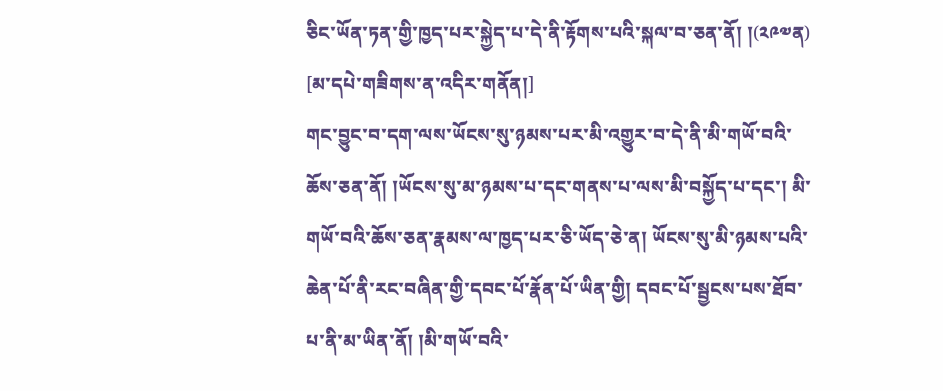ཅིང་ཡོན་ཏན་གྱི་ཁྱད་པར་སྐྱེད་པ་དེ་ནི་རྟོགས་པའི་སྐལ་བ་ཅན་ནོ། །(༢༩༧ན)
[མ་དཔེ་གཟིགས་ན་འདིར་གནོན།]
གང་བྱུང་བ་དག་ལས་ཡོངས་སུ་ཉམས་པར་མི་འགྱུར་བ་དེ་ནི་མི་གཡོ་བའི་ཆོས་ཅན་ནོ། །ཡོངས་སུ་མ་ཉམས་པ་དང་གནས་པ་ལས་མི་བསྐྱོད་པ་དང་། མི་གཡོ་བའི་ཆོས་ཅན་རྣམས་ལ་ཁྱད་པར་ཅི་ཡོད་ཅེ་ན། ཡོངས་སུ་མི་ཉམས་པའི་ཆེན་པོ་ནི་རང་བཞིན་གྱི་དབང་པོ་རྣོན་པོ་ཡིན་གྱི། དབང་པོ་སྦྱངས་པས་ཐོབ་པ་ནི་མ་ཡིན་ནོ། །མི་གཡོ་བའི་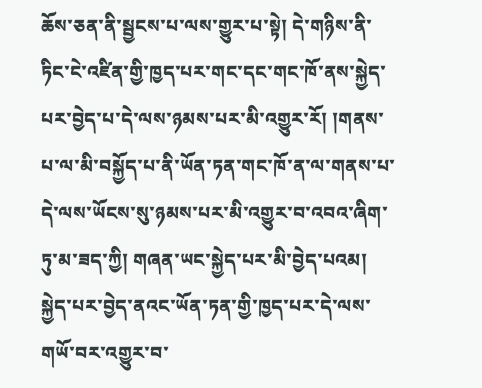ཆོས་ཅན་ནི་སྦྱངས་པ་ལས་གྱུར་པ་སྟེ། དེ་གཉིས་ནི་ཏིང་ངེ་འཛིན་གྱི་ཁྱད་པར་གང་དང་གང་ཁོ་ནས་སྐྱེད་པར་བྱེད་པ་དེ་ལས་ཉམས་པར་མི་འགྱུར་རོ། །གནས་པ་ལ་མི་བསྐྱོད་པ་ནི་ཡོན་ཏན་གང་ཁོ་ན་ལ་གནས་པ་དེ་ལས་ཡོངས་སུ་ཉམས་པར་མི་འགྱུར་བ་འབའ་ཞིག་ཏུ་མ་ཟད་ཀྱི། གཞན་ཡང་སྐྱེད་པར་མི་བྱེད་པའམ། སྐྱེད་པར་བྱེད་ནའང་ཡོན་ཏན་གྱི་ཁྱད་པར་དེ་ལས་གཡོ་བར་འགྱུར་བ་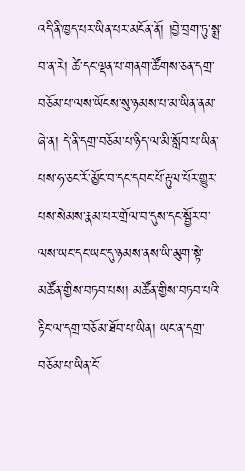འདི་ནི་ཁྱད་པར་ཡིན་པར་མངོན་ནོ། །བྱེ་བྲག་ཏུ་སྨྲ་བ་ན་རེ། ཚེ་དང་ལྡན་པ་གནག་ཚོགས་ཅན་དགྲ་བཅོམ་པ་ལས་ཡོངས་སུ་ཉམས་པ་མ་ཡིན་ནམ་ཞེ་ན། དེ་ནི་དགྲ་བཅོམ་པ་ཉིད་ལ་མི་སློབ་པ་ཡིན་པས་ཧ་ཅང་རོ་མྱོང་བ་དང་དབང་པོ་རྟུལ་པོར་གྱུར་པས་སེམས་རྣམ་པར་གྲོལ་བ་དུས་དང་སྦྱོར་བ་ལས་ཡང་དང་ཡང་དུ་ཉམས་ནས་ཡི་མུག་སྟེ་མཚོན་གྱིས་བཏབ་པས། མཚོན་གྱིས་བཏབ་པའི་རྟིང་ལ་དགྲ་བཅོམ་ཐོབ་པ་ཡིན། ཡང་ན་དགྲ་བཅོམ་པ་ཡིན་ངོ་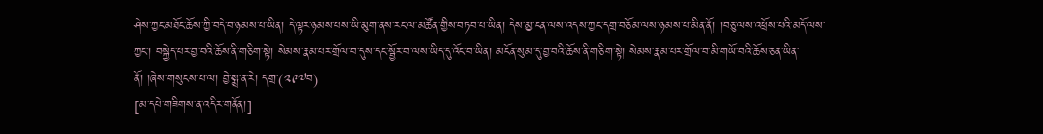ཤེས་ཀྱང་མཐོང་ཆོས་ཀྱི་བདེ་བ་ཉམས་པ་ཡིན། དེ་ལྟར་ཉམས་པས་ཡི་མུག་ནས་རང་ལ་མཚོན་གྱིས་བཏབ་པ་ཡིན། དེས་མྱ་ངན་ལས་འདས་ཀྱང་དགྲ་བཅོམ་ལས་ཉམས་པ་མིན་ནོ། །བཅུ་ལས་འཕྲོས་པའི་མདོ་ལས་ཀྱང་། བསྐྱེད་པར་བྱ་བའི་ཆོས་ནི་གཅིག་སྟེ། སེམས་རྣམ་པར་གྲོལ་བ་དུས་དང་སྦྱོར་བ་ལས་ཡིད་དུ་འོང་བ་ཡིན། མངོན་སུམ་དུ་བྱ་བའི་ཆོས་ནི་གཅིག་སྟེ། སེམས་རྣམ་པར་གྲོལ་བ་མི་གཡོ་བའི་ཆོས་ཅན་ཡིན་ནོ། །ཞེས་གསུངས་པ་ལ། བྱེ་སྨྲ་ན་རེ། དགྲ་(༢༩༧བ)
[མ་དཔེ་གཟིགས་ན་འདིར་གནོན།]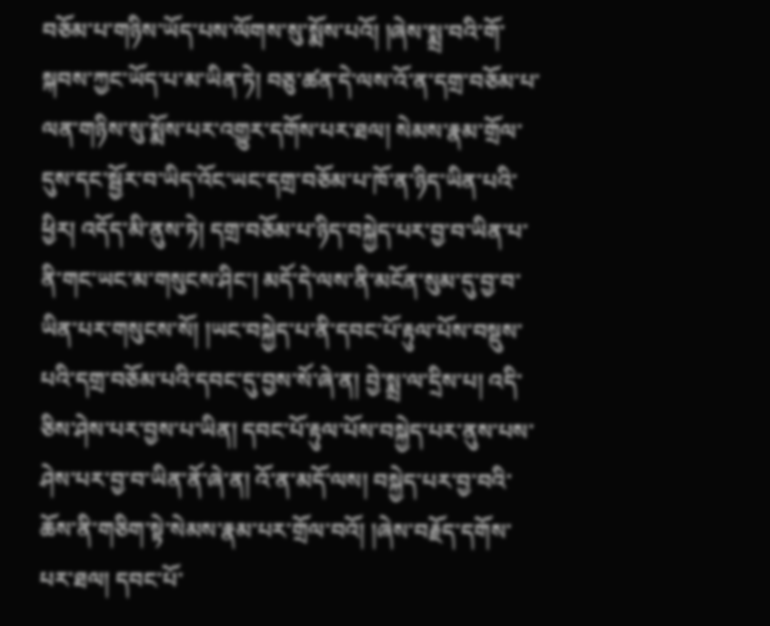བཅོམ་པ་གཉིས་ཡོད་པས་ལོགས་སུ་སྨོས་པའོ། །ཞེས་སྨྲ་བའི་གོ་སྐབས་ཀྱང་ཡོད་པ་མ་ཡིན་ཏེ། བཅུ་ཚན་དེ་ལས་འོ་ན་དགྲ་བཅོམ་པ་ལན་གཉིས་སུ་སྨོས་པར་འགྱུར་དགོས་པར་ཐལ། སེམས་རྣམ་གྲོལ་དུས་དང་སྦྱོར་བ་ཡིད་འོང་ཡང་དགྲ་བཅོམ་པ་ཁོ་ན་ཉིད་ཡིན་པའི་ཕྱིར། འདོད་མི་ནུས་ཏེ། དགྲ་བཅོམ་པ་ཉིད་བསྐྱེད་པར་བྱ་བ་ཡིན་པ་ནི་གང་ཡང་མ་གསུངས་ཤིང་། མདོ་དེ་ལས་ནི་མངོན་སུམ་དུ་བྱ་བ་ཡིན་པར་གསུངས་སོ། །ཡང་བསྐྱེད་པ་ནི་དབང་པོ་རྟུལ་པོས་བསྡུས་པའི་དགྲ་བཅོམ་པའི་དབང་དུ་བྱས་སོ་ཞེ་ན། བྱེ་སྨྲ་ལ་དྲིས་པ། འདི་ཅིས་ཤེས་པར་བྱས་པ་ཡིན། དབང་པོ་རྟུལ་པོས་བསྐྱེད་པར་ནུས་པས་ཤེས་པར་བྱ་བ་ཡིན་ནོ་ཞེ་ན། འོ་ན་མདོ་ལས། བསྐྱེད་པར་བྱ་བའི་ཆོས་ནི་གཅིག་སྟེ་སེམས་རྣམ་པར་གྲོལ་བའོ། །ཞེས་བརྗོད་དགོས་པར་ཐལ། དབང་པོ་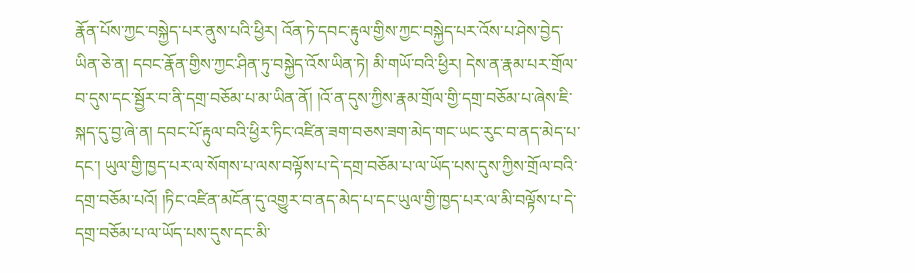རྣོན་པོས་ཀྱང་བསྐྱེད་པར་ནུས་པའི་ཕྱིར། འོན་ཏེ་དབང་རྟུལ་གྱིས་ཀྱང་བསྐྱེད་པར་འོས་པ་ཤེས་བྱེད་ཡིན་ཅེ་ན། དབང་རྣོན་གྱིས་ཀྱང་ཤིན་ཏུ་བསྐྱེད་འོས་ཡིན་ཏེ། མི་གཡོ་བའི་ཕྱིར། དེས་ན་རྣམ་པར་གྲོལ་བ་དུས་དང་སྦྱོར་བ་ནི་དགྲ་བཅོམ་པ་མ་ཡིན་ནོ། །འོ་ན་དུས་ཀྱིས་རྣམ་གྲོལ་གྱི་དགྲ་བཅོམ་པ་ཞེས་ཇི་སྐད་དུ་བྱ་ཞེ་ན། དབང་པོ་རྟུལ་བའི་ཕྱིར་ཏིང་འཛིན་ཟག་བཅས་ཟག་མེད་གང་ཡང་རུང་བ་ནད་མེད་པ་དང་། ཡུལ་གྱི་ཁྱད་པར་ལ་སོགས་པ་ལས་བལྟོས་པ་དེ་དགྲ་བཅོམ་པ་ལ་ཡོད་པས་དུས་ཀྱིས་གྲོལ་བའི་དགྲ་བཅོམ་པའོ། །ཏིང་འཛིན་མངོན་དུ་འགྱུར་བ་ནད་མེད་པ་དང་ཡུལ་གྱི་ཁྱད་པར་ལ་མི་བལྟོས་པ་དེ་དགྲ་བཅོམ་པ་ལ་ཡོད་པས་དུས་དང་མི་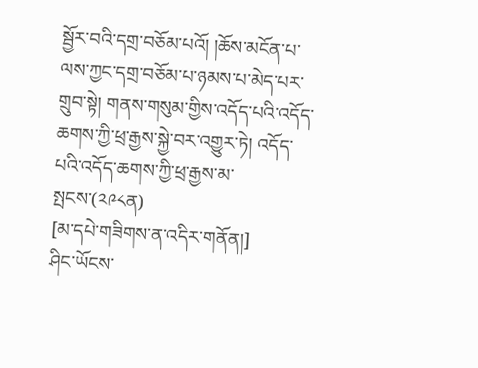སྦྱོར་བའི་དགྲ་བཅོམ་པའོ། །ཆོས་མངོན་པ་ལས་ཀྱང་དགྲ་བཅོམ་པ་ཉམས་པ་མེད་པར་གྲུབ་སྟེ། གནས་གསུམ་གྱིས་འདོད་པའི་འདོད་ཆགས་ཀྱི་ཕྲ་རྒྱས་སྐྱེ་བར་འགྱུར་ཏེ། འདོད་པའི་འདོད་ཆགས་ཀྱི་ཕྲ་རྒྱས་མ་སྤངས་(༢༩༨ན)
[མ་དཔེ་གཟིགས་ན་འདིར་གནོན།]
ཤིང་ཡོངས་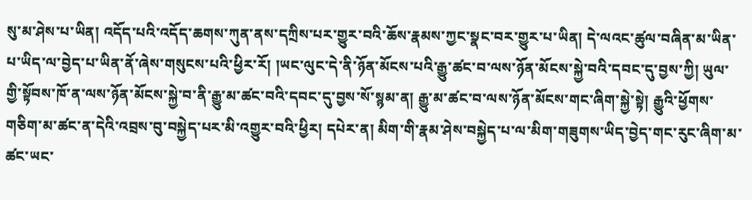སུ་མ་ཤེས་པ་ཡིན། འདོད་པའི་འདོད་ཆགས་ཀུན་ནས་དཀྲིས་པར་གྱུར་བའི་ཆོས་རྣམས་ཀྱང་སྣང་བར་གྱུར་པ་ཡིན། དེ་ལའང་ཚུལ་བཞིན་མ་ཡིན་པ་ཡིད་ལ་བྱེད་པ་ཡིན་ནོ་ཞེས་གསུངས་པའི་ཕྱིར་རོ། །ཡང་ལུང་དེ་ནི་ཉོན་མོངས་པའི་རྒྱུ་ཚང་བ་ལས་ཉོན་མོངས་སྐྱེ་བའི་དབང་དུ་བྱས་ཀྱི། ཡུལ་གྱི་སྟོབས་ཁོ་ན་ལས་ཉོན་མོངས་སྐྱེ་བ་ནི་རྒྱུ་མ་ཚང་བའི་དབང་དུ་བྱས་སོ་སྙམ་ན། རྒྱུ་མ་ཚང་བ་ལས་ཉོན་མོངས་གང་ཞིག་སྐྱེ་སྟེ། རྒྱུའི་ཕྱོགས་གཅིག་མ་ཚང་ན་དེའི་འབྲས་བུ་བསྐྱེད་པར་མི་འགྱུར་བའི་ཕྱིར། དཔེར་ན། མིག་གི་རྣམ་ཤེས་བསྐྱེད་པ་ལ་མིག་གཟུགས་ཡིད་བྱེད་གང་རུང་ཞིག་མ་ཚང་ཡང་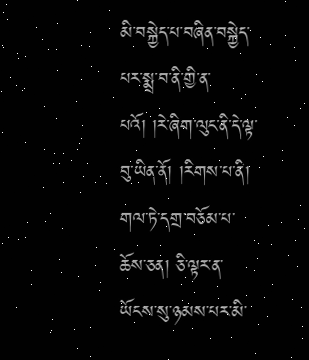མི་བསྐྱེད་པ་བཞིན་བསྐྱེད་པར་སྨྲ་བ་ནི་གྱི་ན་པའོ། །རེ་ཞིག་ལུང་ནི་དེ་ལྟ་བུ་ཡིན་ནོ། །རིགས་པ་ནི། གལ་ཏེ་དགྲ་བཅོམ་པ་ཆོས་ཅན། ཅི་ལྟར་ན་ཡོངས་སུ་ཉམས་པར་མི་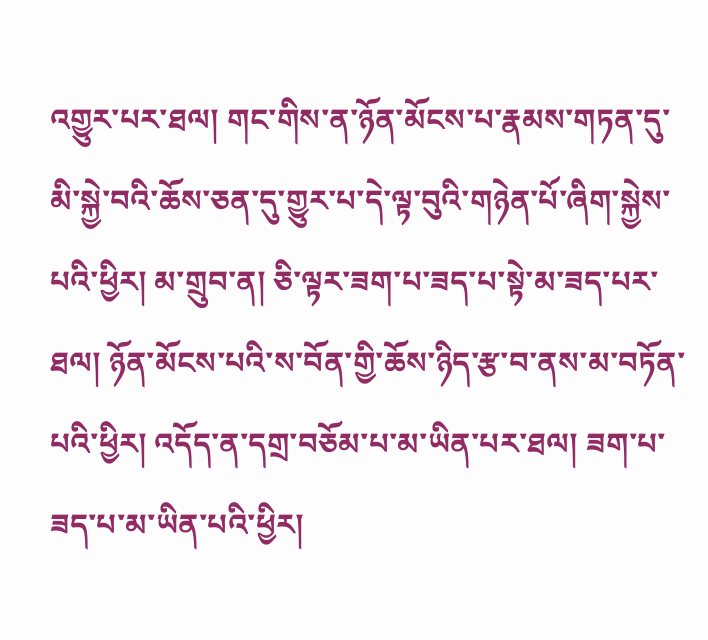འགྱུར་པར་ཐལ། གང་གིས་ན་ཉོན་མོངས་པ་རྣམས་གཏན་དུ་མི་སྐྱེ་བའི་ཆོས་ཅན་དུ་གྱུར་པ་དེ་ལྟ་བུའི་གཉེན་པོ་ཞིག་སྐྱེས་པའི་ཕྱིར། མ་གྲུབ་ན། ཅི་ལྟར་ཟག་པ་ཟད་པ་སྟེ་མ་ཟད་པར་ཐལ། ཉོན་མོངས་པའི་ས་བོན་གྱི་ཆོས་ཉིད་རྩ་བ་ནས་མ་བཏོན་པའི་ཕྱིར། འདོད་ན་དགྲ་བཅོམ་པ་མ་ཡིན་པར་ཐལ། ཟག་པ་ཟད་པ་མ་ཡིན་པའི་ཕྱིར།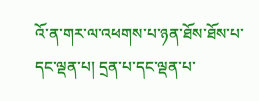འོ་ན་གར་ལ་འཕགས་པ་ཉན་ཐོས་ཐོས་པ་དང་ལྡན་པ། དྲན་པ་དང་ལྡན་པ་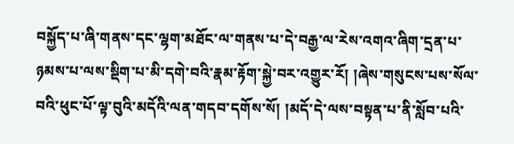བསྐྱོད་པ་ཞི་གནས་དང་ལྷག་མཐོང་ལ་གནས་པ་དེ་བརྒྱ་ལ་རེས་འགའ་ཞིག་དྲན་པ་ཉམས་པ་ལས་སྡིག་པ་མི་དགེ་བའི་རྣམ་རྟོག་སྐྱེ་བར་འགྱུར་རོ། །ཞེས་གསུངས་པས་སོལ་བའི་ཕུང་པོ་ལྟ་བུའི་མདོའི་ལན་གདབ་དགོས་སོ། །མདོ་དེ་ལས་བསྟན་པ་ནི་སློབ་པའི་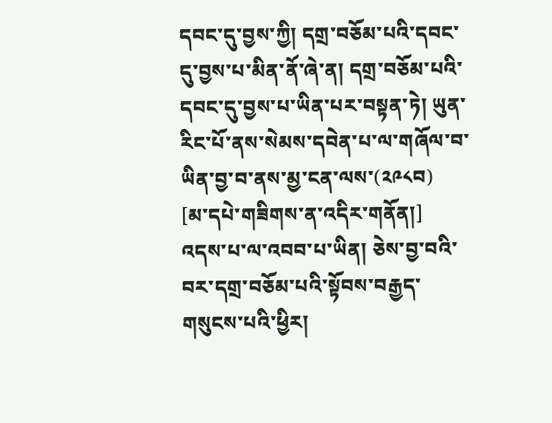དབང་དུ་བྱས་ཀྱི། དགྲ་བཅོམ་པའི་དབང་དུ་བྱས་པ་མིན་ནོ་ཞེ་ན། དགྲ་བཅོམ་པའི་དབང་དུ་བྱས་པ་ཡིན་པར་བསྟན་ཏེ། ཡུན་རིང་པོ་ནས་སེམས་དབེན་པ་ལ་གཞོལ་བ་ཡིན་བྱ་བ་ནས་མྱ་ངན་ལས་(༢༩༨བ)
[མ་དཔེ་གཟིགས་ན་འདིར་གནོན།]
འདས་པ་ལ་འབབ་པ་ཡིན། ཅེས་བྱ་བའི་བར་དགྲ་བཅོམ་པའི་སྟོབས་བརྒྱད་གསུངས་པའི་ཕྱིར།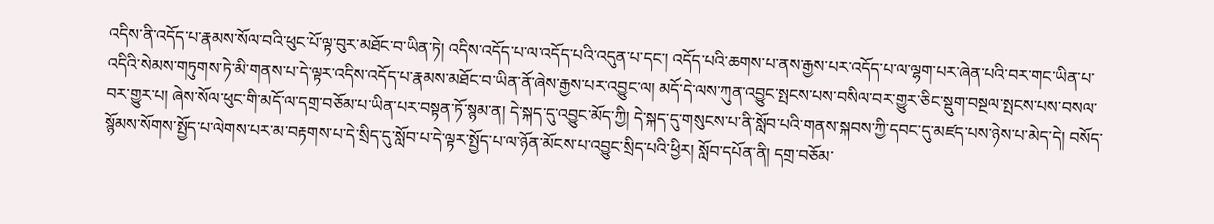འདིས་ནི་འདོད་པ་རྣམས་སོལ་བའི་ཕུང་པོ་ལྟ་བུར་མཐོང་བ་ཡིན་ཏེ། འདིས་འདོད་པ་ལ་འདོད་པའི་འདུན་པ་དང་། འདོད་པའི་ཆགས་པ་ནས་རྒྱས་པར་འདོད་པ་ལ་ལྷག་པར་ཞེན་པའི་བར་གང་ཡིན་པ་འདིའི་སེམས་གཏུགས་ཏེ་མི་གནས་པ་དེ་ལྟར་འདིས་འདོད་པ་རྣམས་མཐོང་བ་ཡིན་ནོ་ཞེས་རྒྱས་པར་འབྱུང་ལ། མདོ་དེ་ལས་ཀུན་འབྱུང་སྤངས་པས་བསིལ་བར་གྱུར་ཅིང་སྡུག་བསྔལ་སྤངས་པས་བསལ་བར་གྱུར་པ། ཞེས་སོལ་ཕུང་གི་མདོ་ལ་དགྲ་བཅོམ་པ་ཡིན་པར་བསྟན་ཏོ་སྙམ་ན། དེ་སྐད་དུ་འབྱུང་མོད་ཀྱི། དེ་སྐད་དུ་གསུངས་པ་ནི་སློབ་པའི་གནས་སྐབས་ཀྱི་དབང་དུ་མཛད་པས་ཉེས་པ་མེད་དེ། བསོད་སྙོམས་སོགས་སྤྱོད་པ་ལེགས་པར་མ་བརྟགས་པ་དེ་སྲིད་དུ་སློབ་པ་དེ་ལྟར་སྤྱོད་པ་ལ་ཉོན་མོངས་པ་འབྱུང་སྲིད་པའི་ཕྱིར། སློབ་དཔོན་ནི། དགྲ་བཅོམ་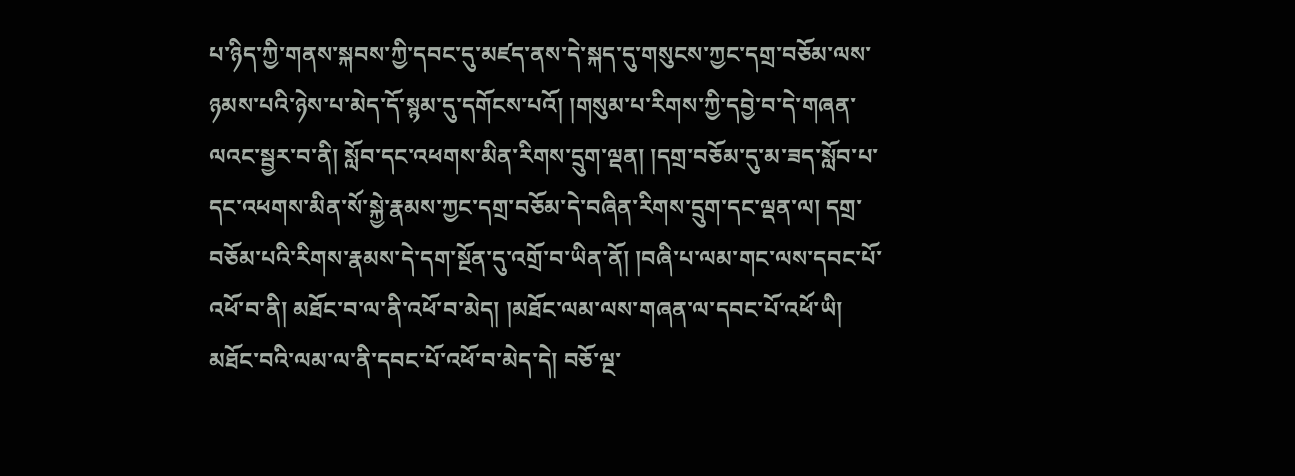པ་ཉིད་ཀྱི་གནས་སྐབས་ཀྱི་དབང་དུ་མཛད་ནས་དེ་སྐད་དུ་གསུངས་ཀྱང་དགྲ་བཅོམ་ལས་ཉམས་པའི་ཉེས་པ་མེད་དོ་སྙམ་དུ་དགོངས་པའོ། །གསུམ་པ་རིགས་ཀྱི་དབྱེ་བ་དེ་གཞན་ལའང་སྦྱར་བ་ནི། སློབ་དང་འཕགས་མིན་རིགས་དྲུག་ལྡན། །དགྲ་བཅོམ་དུ་མ་ཟད་སློབ་པ་དང་འཕགས་མིན་སོ་སྐྱེ་རྣམས་ཀྱང་དགྲ་བཅོམ་དེ་བཞིན་རིགས་དྲུག་དང་ལྡན་ལ། དགྲ་བཅོམ་པའི་རིགས་རྣམས་དེ་དག་སྔོན་དུ་འགྲོ་བ་ཡིན་ནོ། །བཞི་པ་ལམ་གང་ལས་དབང་པོ་འཕོ་བ་ནི། མཐོང་བ་ལ་ནི་འཕོ་བ་མེད། །མཐོང་ལམ་ལས་གཞན་ལ་དབང་པོ་འཕོ་ཡི། མཐོང་བའི་ལམ་ལ་ནི་དབང་པོ་འཕོ་བ་མེད་དེ། བཅོ་ལྔ་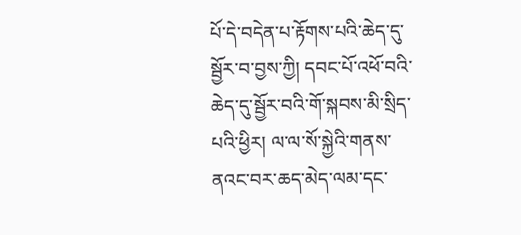པོ་དེ་བདེན་པ་རྟོགས་པའི་ཆེད་དུ་སྦྱོར་བ་བྱས་ཀྱི། དབང་པོ་འཕོ་བའི་ཆེད་དུ་སྦྱོར་བའི་གོ་སྐབས་མི་སྲིད་པའི་ཕྱིར། ལ་ལ་སོ་སྐྱེའི་གནས་ནའང་བར་ཆད་མེད་ལམ་དང་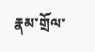རྣམ་གྲོལ་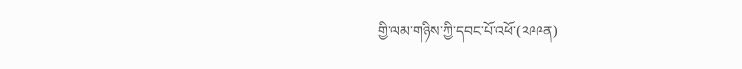གྱི་ལམ་གཉིས་ཀྱི་དབང་པོ་འཕོ་(༢༩༩ན)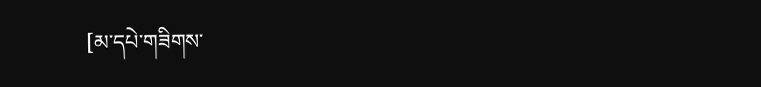[མ་དཔེ་གཟིགས་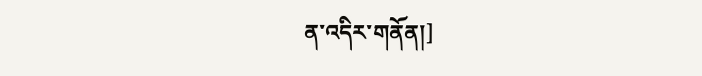ན་འདིར་གནོན།]